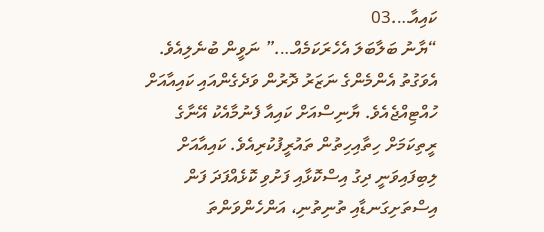ކައިއާ….03
“ޔާނު ބަލާބަލަ އެހެރަކަމެއް….” ނަވީން ބުނެލިއެވެ. އެވަގުތު އެންމެންގެ ނަޒަރު ދޮރުން ވަދެގެންއައި ކައިއާއަށް ހުއްޓިއްޖެއެވެ. ޔާނިސްއަށް ކައިއާ ފެނުމާއެކު އޭނާގެ ރީތިކަމަށް ހިތާއިހިތުން ތައުރީފުކުރިއެވެ. ކައިއާއަށް ލިބިފައިވަނީ ދިގު އިސްކޮޅާއި ފަށުވި ކޮޅެއްފަދަ ފަން އިސްތަށިގަނޑާއި ތުނިތުނި، އަންހެންވަންތަ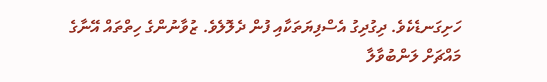ހަށިގަނޑެކެވެ. ދިގުދިގު އެސްފިޔަތަކާއި ފުން ދެލޮލެވެ. ޒުވާނުންގެ ހިތްތައް އޭނާގެ މައްޗަށް ލަންބުވާލާ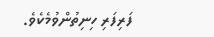ފަރިފަރި ހިނިތުންވުމެކެވެ.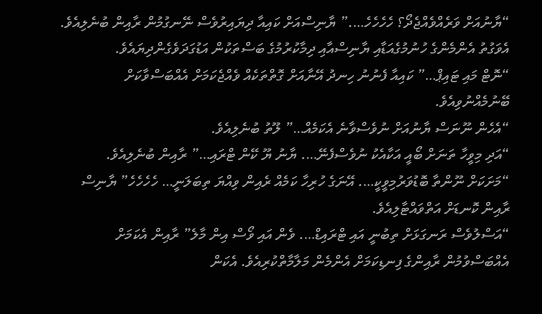“ޔާނުއަށް ވަރެއްވެއްޖެދޯ؟ ހެހެހެހެ….” ޔާނިސްއަށް ކައިއާ ދިޔައިރުވެސް ނޭނގުމުން ރާއިން ބުނެލިއެވެ. އެވަގުތު އެންމެންގެ ހުނުމުގެއަޑާއި ޔާނިސްއާއި ދިމާކުރުމުގެ ބަސްތަކުން އަޑުގަދަވެގެންދިޔައެވެ.
“ނޮޓް މައި ޓައިޕް…” ކައިއާ ފެނުނު ހިނދު އޭނާއަށް ގޮތްތަކެއް ވެއްޖެކަމަށް އެއްބަސްވާކަށް ބޭނުމެއްނުވިއެވެ.
“އެހެން ނޫނަސް ޔާނުއަށް ނުވެސްވާނެ އެކަމެއް…” ލޫތު ބުނެލިއެވެ.
“އަދި މިވީހާ ތަނަށް ބޯއީ އަކާއެކު ނުވެސްފެނޭ…. ޔާނު ޔޫ ކޭން ޓްރައި…” ރާއިން ބުނެލިއެވެ.
“މަށަކަށް ނޫންތާ ބޮޑުވަރުމިވީކީ…. އޭނަގެ ހުރިހާ ކަމެއް ރެއިން ވިއްޔަ ތިބަލަނީ… ހެހެހެހެ” ޔާނިސް ރާއިން ކޮނޑަށް އަތްވައްޓާލިއެވެ.
“އަސްލުވެސް ރަނގަޅަށް ތިބުނީ އައި ޓްރައިޑް…. ވެން އައި ވޯސް އިން މާލެ” ރާއިން އެކަމަށް އެއްބަސްވުމުން ރާއިންގެ ފިނޑިކަމަށް އެންމެން މަލާމާތްކުރިއެވެ. އެކަން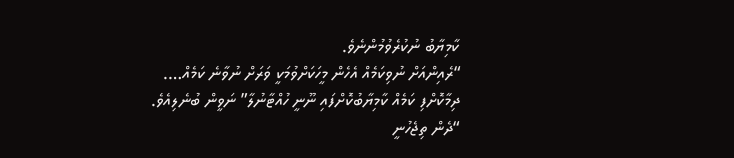ކާމިޔާބު ނުކުރެވުމުންނެވެ.
“ރެއިންއަށް ނުވިކަމެއް އެހެން މީހަކަށްވުމަކީ ވަރަށް ނުވާނެ ކަމެއް…. ދިމާކޮށްފި ކަމެއް ކާމިޔާބުކޮށްފައި ނޫނީ ހުއްޓާނުލާ” ނަވީން ބުނެލިއެވެ.
“ދެން ތިޖެހުނީ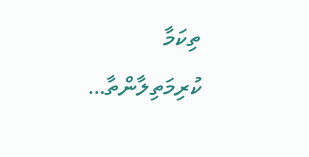ތިކަމާ ކުރިމަތިލާންތާ…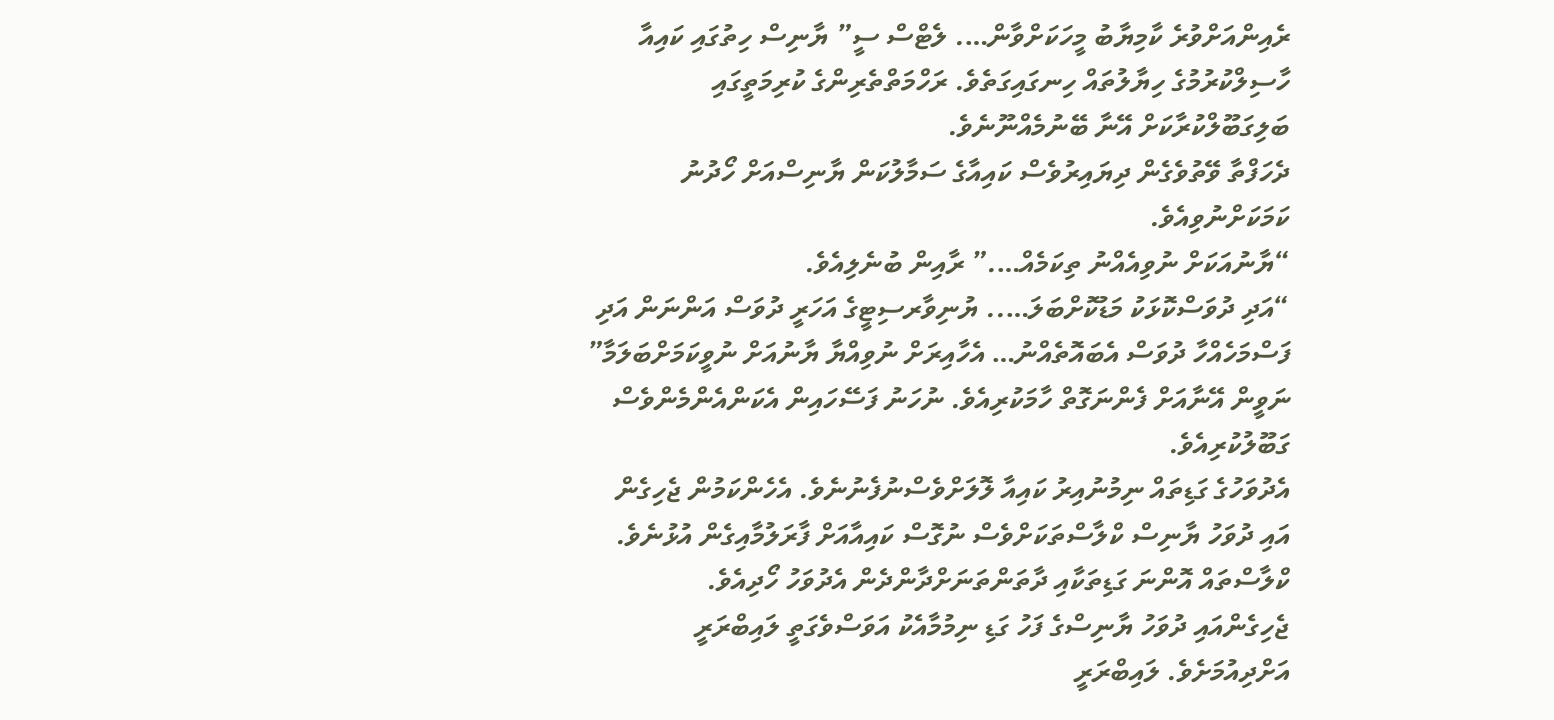ރެއިންއަށްވުރެ ކާމިޔާބު މީހަކަށްވާން…. ލެޓްސް ސީ” ޔާނިސް ހިތުގައި ކައިއާ ހާސިލްކުރުމުގެ ހިޔާލުތައް ހިނގައިގަތެވެ. ރަހްމަތްތެރިންގެ ކުރިމަތީގައި ބަލިގަބޫލްކުރާކަށް އޭނާ ބޭނުމެއްނޫނެވެ.
ދެހަފްތާ ވޭތުވެގެން ދިޔައިރުވެސް ކައިއާގެ ސަމާލުކަން ޔާނިސްއަށް ހޯދުނު ކަމަކަށްނުވިއެވެ.
“ޔާނުއަކަށް ނުވިއެއްނު ތިކަމެއް….” ރާއިން ބުނެލިއެވެ.
“އަދި ދުވަސްކޮޅަކު މަޑުކޮށްބަލަ….. ޔުނިވާރސިޓީގެ އަހަރީ ދުވަސް އަންނަން އަދި ފަސްމަހެއްހާ ދުވަސް އެބައޮތެއްނު… އެހާއިރަށް ނުވިއްޔާ ޔާނުއަށް ނުވީކަމަށްބަލަމާ” ނަވީން އޭނާއަށް ފެންނަގޮތް ހާމަކުރިއެވެ. ނުހަނު ފަސޭހައިން އެކަންއެންމެންވެސް ގަބޫލުކުރިއެވެ.
އެދުވަހުގެ ގަޑިތައް ނިމުނުއިރު ކައިއާ ލޮލަށްވެސްނުފެނުނެވެ. އެހެންކަމުން ޖެހިގެން އައި ދުވަހު ޔާނިސް ކްލާސްތަކަށްވެސް ނުގޮސް ކައިއާއަށް ފާރަލުމާއިގެން އުޅުނެވެ. ކްލާސްތައް އޮންނަ ގަޑިތަކާއި ދާތަންތަނަށްދާންދެން އެދުވަހު ހޯދިއެވެ.
ޖެހިގެންއައި ދުވަހު ޔާނިސްގެ ފަހު ގަޑި ނިމުމާއެކު އަވަސްވެގަތީ ލައިބްރަރީ އަށްދިއުމަށެވެ. ލައިބްރަރީ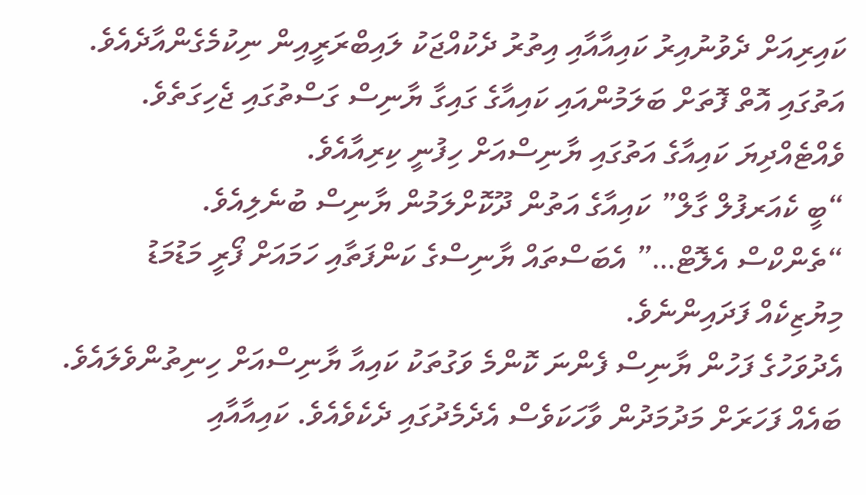ކައިރިއަށް ދެވުނުއިރު ކައިއާއާއި އިތުރު ދެކުއްޖަކު ލައިބްރަރީއިން ނިކުމެގެންއާދެއެވެ. އަތުގައި އޮތް ފޮތަށް ބަލަމުންއައި ކައިއާގެ ގައިގާ ޔާނިސް ގަސްތުގައި ޖެހިގަތެވެ. ވެއްޓެއްދިޔަ ކައިއާގެ އަތުގައި ޔާނިސްއަށް ހިފުނީ ކިރިއާއެވެ.
“ބީ ކެއަރފުލް ގާލް” ކައިއާގެ އަތުން ދޫކޮށްލަމުން ޔާނިސް ބުނެލިއެވެ.
“ތެންކްސް އެލޮޓް…” އެބަސްތައް ޔާނިސްގެ ކަންފަތާއި ހަމައަށް ފޯރީ މަޑުމަޑު މިޔުޒިކެއް ފަދައިންނެވެ.
އެދުވަހުގެ ފަހުން ޔާނިސް ފެންނަ ކޮންމެ ވަގުތަކު ކައިއާ ޔާނިސްއަށް ހިނިތުންވެލައެވެ. ބައެއް ފަހަރަށް މަދުމަދުން ވާހަކަވެސް އެދެމެދުގައި ދެކެވެއެވެ. ކައިއާއާއި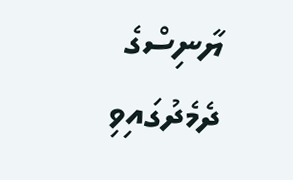ޔާނިސްގެ ދެމެދުގައިވި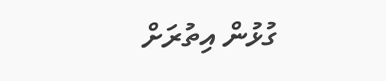ގުޅުން އިތުރަށް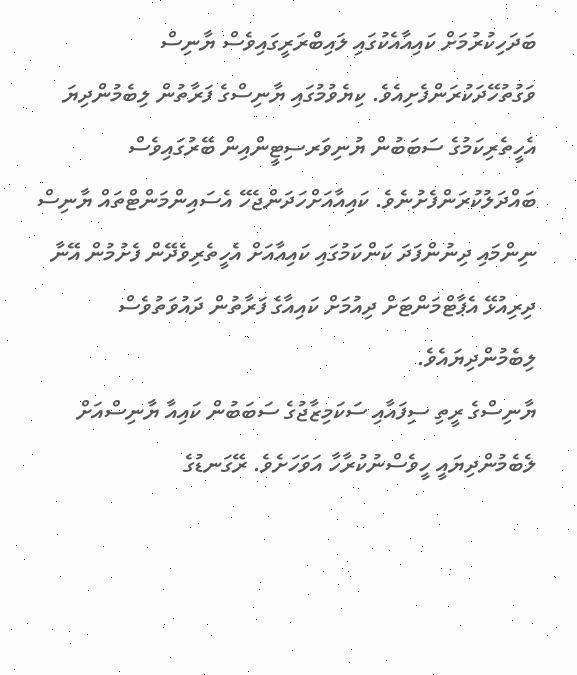ބަދަހިކުރުމަށް ކައިއާއެކުގައި ލައިބްރަރީގައިވެސް ޔާނިސް ވަގުތުހޭދަކުރަންފެށިއެވެ. ކިޔެވުމުގައި ޔާނިސްގެ ފަރާތުން ލިބެމުންދިޔަ އެހީތެރިކަމުގެ ސަބަބުން ޔުނިވަރސިޓީންއިން ބޭރުގައިވެސް ބައްދަލުކުރަންފެށުނެވެ. ކައިއާއަށްހަދަންޖެހޭ އެސައިންމަންޓްތައް ޔާނިސް ނިންމައި ދިނުންފަދަ ކަންކަމުގައި ކައިއާއަށް އެހީތެރިވެދޭން ފެށުމުން އޭނާ ދިރިއުޅޭ އެޕާޓްމަންޓަށް ދިއުމަށް ކައިއާގެ ފަރާތުން ދައުވަތުވެސް ލިބެމުންދިޔައެވެ.
ޔާނިސްގެ ރީތި ސިފައާއި ސަކަމިޒާޖުގެ ސަބަބުން ކައިއާ ޔާނިސްއަށް ލެބެމުންދިޔައީ ހީވެސްނުކުރާހާ އަވަހަށެވެ. ރޭގަނޑުގެ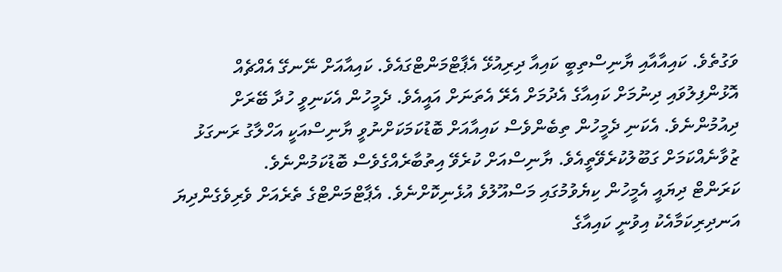ވަގުތެވެ. ކައިއާއާއި ޔާނިސްތިބީ ކައިއާ ދިރިއުޅޭ އެޕާޓްމަންޓްގައެވެ. ކައިއާއަށް ނޭނގޭ އެއްޗެއް އޮޅުންފިލުވައި ދިނުމަށް ކައިއާގެ އެދުމަށް އެރޭ އެތަނަށް އައީއެވެ. ދެމީހުން އެކަނިވީ ހުދާ ބޭރަށް ދިއުމުންނެވެ. އެކަނި ދެމީހުން ތިބެންވެސް ކައިއާއަށް ބޮޑުކަމަކަށްނުވީ ޔާނިސްއަކީ އަހްލާގު ރަނގަޅު ޒުވާނެއްކަމަށް ގަބޫލުކުރެވޭތީއެވެ. ޔާނިސްއަށް ކުރެވޭ އިތުބާރެއްގެވެސް ބޮޑުކަމުންނެވެ.
ކަރަންޓް ދިޔައީ އެމީހުން ކިޔެވުމުގައި މަސްއޫލުވެ އުޅެނިކޮށްނެވެ. އެޕާޓްމަންޓްގެ ތެރެއަށް ވެރިވެގެންދިޔަ އަނދިރިކަމާއެކު އިވުނީ ކައިއާގެ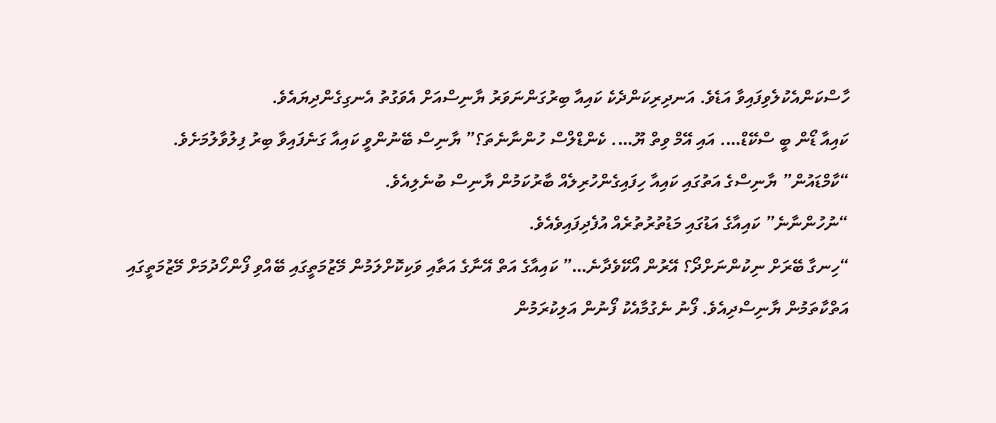ހާސްކަންއެކުލެވިފައިވާ އަޑެވެ. އަނދިރިކަންދެކެ ކައިއާ ބިރުގަންނަވަރު ޔާނިސްއަށް އެވަގުތު އެނގިގެންދިޔައެވެ.
ކައިއާ ޑޯން ބީ ސްކޭޑް…. އައި އޭމް ވިތް ޔޫ…. ކެންޑްލްސް ހުންނާނެތަ؟” ޔާނިސް ބޭނުންވީ ކައިއާ ގަނެފައިވާ ބިރު ފިލުވާލުމަށެވެ.
“ކާމްޑައުން” ޔާނިސްގެ އަތުގައި ކައިއާ ހިފައިގެންހުރިލެއް ބާރުކަމުން ޔާނިސް ބުނެލިއެވެ.
“ނުހުންނާނެ” ކައިއާގެ އަޑުގައި މަޑުތުރުތުރެއް އުފެދިފައިވެއެވެ.
“ހިނގާ ބޭރަށް ނިކުންނަށްދޯ؟ އޭރުން އޯކޭވެދާނެ…” ކައިއާގެ އަތް އޭނާގެ އަތާއި ވަކިކޮށްލަމުން މޭޒުމަތީގައި ބޭއްވި ފޯންހޯދުމަށް މޭޒުމަތީގައި އަތްކާތަމުން ޔާނިސްދިއެވެ. ފޯނު ނެގުމާއެކު ފޯނުން އަލިކުރަމުން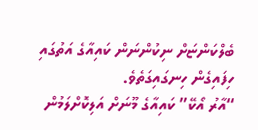ބެލްކަންޏަށް ނިކުންނަން ކައިއާގެ އަތުގައި ހިފައިގެން ހިނގައިގަތެވެ.
“އާރު އޯކޭ” ކައިއާގެ މޫނަށް އަލިކޮށްލަމުން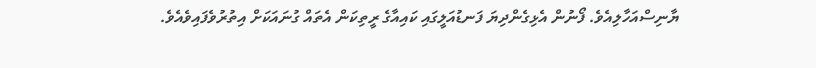ޔާނިސްއަހާލިއެވެ. ފޯނުން އެޅިގެންދިޔަ ފަނޑުއަލީގައި ކައިއާގެ ރީތިކަން އެތައް ގުނައަކަށް އިތުރުވެފައިވެއެވެ.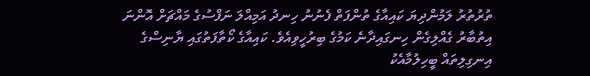ތުރުތުރު ލަމުންދިޔަ ކައިއާގެ ތުންފަތް ފެނުނު ހިނދު އަމިއްލަ ނަފްސުގެ މައްޗަށް އޮންނަ އިތުބާރު ގެއްލިގެން ހިނގައިދާނެ ކަމުގެ ބިރުހީވިއެވެ. ކައިއާގެ ކޯތާފަތުގައި ޔާނިސްގެ އިނގިލިތައް ބީހިލުމާއެކު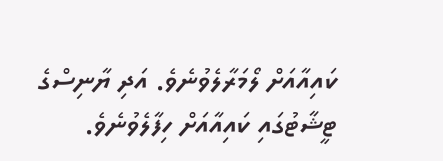ކައިއާއަށް ލޯމަރާލެވުނެވެ. އަދި ޔާނިސްގެ ޓީޝާޓުގައި ކައިއާއަށް ހިފާލެވުނެވެ.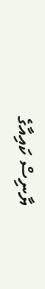ޔާނިސް ކައިއާގެ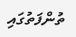ތުންފަތުގައި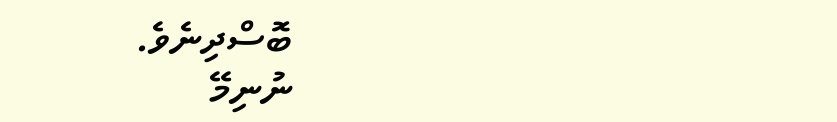ބޮސްދިނެވެ.
ނުނިމޭ